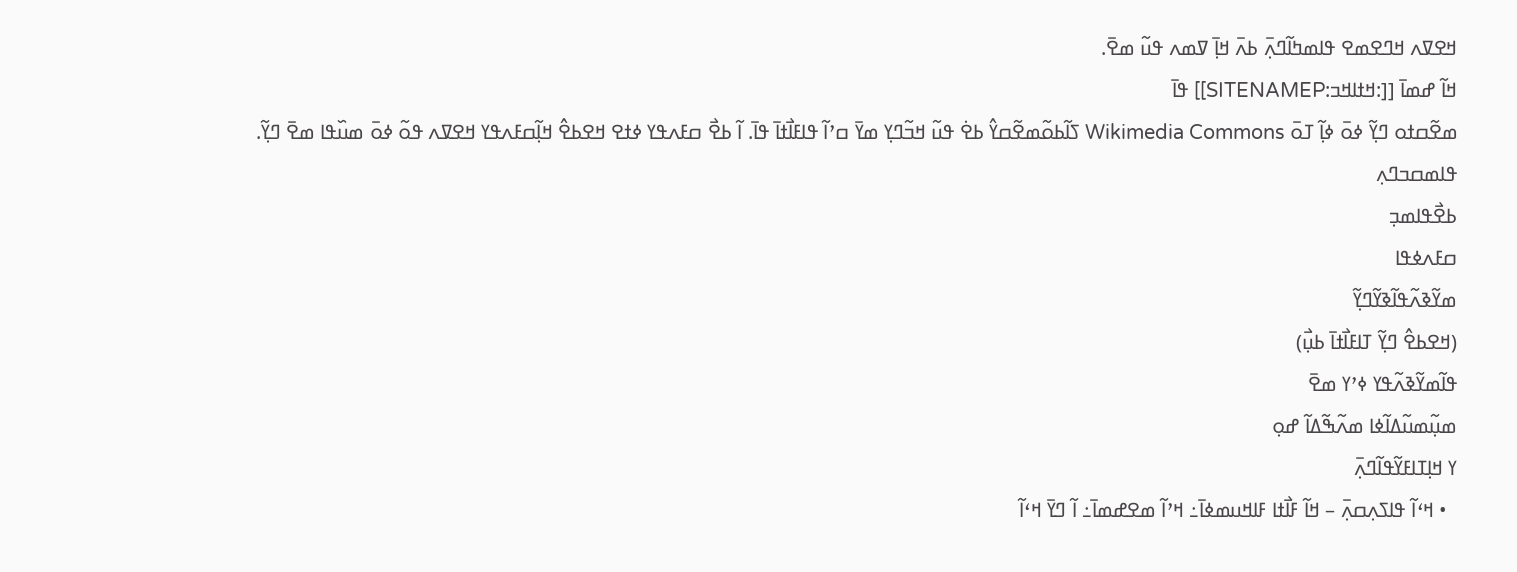ߞߐߜߍ ߞߣߐߘߐ ߟߊߘߤߊ߬ߣߍ߲߫ ߕߍ߫ ߞߊ߲߫ ߜߘߍ ߟߎ߬ ߘߐ߫.
ߞߊ߬ ߝߘߊ߫ [[:ߞߙߊߞߏ:SITENAMEP]] ߟߊ߫
ߘߐ߬ߛߙߋ ߣߌ߲߬ ߦߋ߫ ߦߊ߲߬ ߠߋ߫ Wikimedia Commons ߖߊ߬ߕߋ߬ߘߐ߬ߛߌ߮ ߕߐ߭ ߟߎ߬ ߞߏ߬ߣߌ߲ ߘߌ߫ ߛߴߊ߬ ߟߊߓߊ߯ߙߊ߫ ߟߊ߫. ߊ߬ ߕߐ߯ ߛߓߍߟߌ ߦߙߐ ߞߐߕߐ߮ ߞߊ߲߬ߛߓߍߟߌ ߞߐߜߍ ߟߋ߬ ߦߋ߫ ߘߎ߰ߟߊ ߘߐ߫ ߣߌ߲߬.
ߟߊߘߛߏߣߍ߲
ߕߐ߯ߟߊߘߏ߲
ߛߓߍߦߟߊ
ߘߌ߬ߢߍ߬ߟߊ߬ߢߌ߬ߣߌ߲߬
(ߞߐߕߐ߮ ߣߌ߲߬ ߠߊߓߊ߯ߙߊ߫ ߕߎ߲߯)
ߟߊ߬ߘߌ߬ߢߍ߬ߟߌ ߦߴߌ ߘߐ߫
ߘߎ߲߬ߘߎ߬ߡߊ߬ߦߊ ߘߍ߬ߒ߬ߡߊ߬ ߝߋ߲
ߌ ߞߊ߲ߠߊߓߌ߬ߟߊ߬ߣߍ߲߫
  • ߞߵߊ߬ ߟߊߖߍ߲ߛߍ߲߫ – ߞߊ߬ ߓߊ߯ߙߊ ߓߊߞߎߘߦߊ߫߸ ߞߴߊ߬ ߘߐߝߘߊ߫߸ ߊ߬ ߣߌ߫ ߞߵߊ߬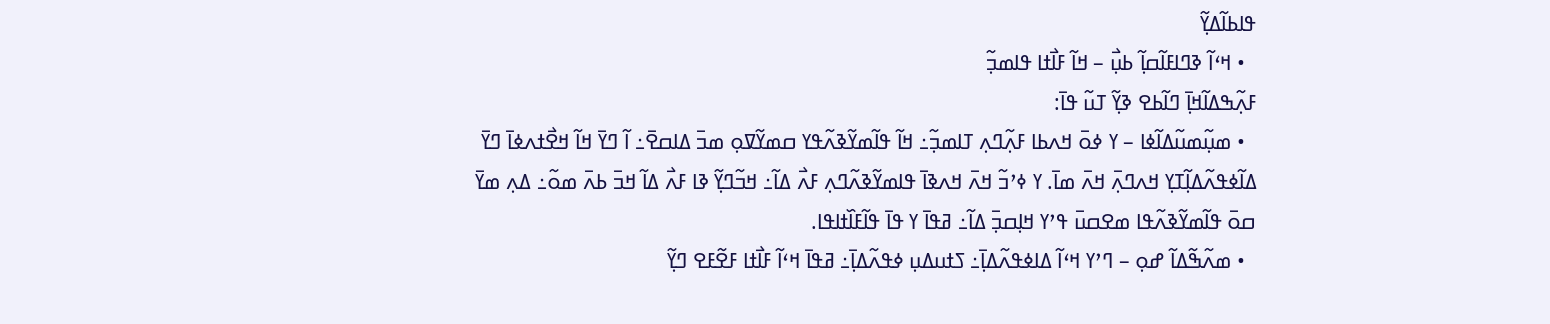ߟߊߕߊ߬ߡߌ߲߬
  • ߞߵߊ߬ ߢߣߊߓߊ߬ߛߊ߲߬ ߕߎ߲߯ – ߞߊ߬ ߓߊ߯ߙߊ ߟߊߘߏ߲߬
ߓߍ߲߬ߒߡߊ߬ߞߊ߲߫ ߣߊ߬ߕߐ ߢߌ߲߬ ߠߎ߬ ߟߊ߫:
  • ߘߎ߲߬ߘߎ߬ߡߊ߬ߦߊ – ߌ ߦߋ߫ ߞߍߕߊ ߓߍ߲߬ߣߍ߲ ߠߊߘߏ߲߬߸ ߞߊ߬ ߟߊ߬ߘߌ߬ߢߍ߬ߟߌ ߛߘߌ߬ߜߋ߲ ߘߏ߫ ߡߊߛߐ߫߸ ߊ߬ ߣߌ߫ ߞߊ߬ ߞߐ߯ߙߍߦߊ߫ ߣߌ߫ ߡߊ߬ߦߟߍ߬ߡߊ߲߬ߠߌ߲ ߞߍߣߍ߲߫ ߞߍ߫ ߘߊ߫. ߌ ߦߴߏ߬ ߞߍ߫ ߞߍߢߊ߫ ߟߊߘߌ߬ߢߍ߬ߣߍ߲ ߓߍ߯ ߡߊ߬߸ ߞߏ߬ߣߌ߲߬ ߢߊ ߓߍ߯ ߡߊ߬ ߞߏ߫ ߕߍ߫ ߘߋ߬߸ ߡߍ߲ ߘߌ߫ ߛߋ߫ ߟߊ߬ߘߌ߬ߢߍ߬ߟߊ ߘߐߛߎ߫ ߟߴߌ ߞߊ߲ߛߏ߲߫ ߡߊ߬߸ ߥߟߊ߫ ߌ ߟߊ߫ ߟߊ߬ߓߊ߰ߙߊߟߊ.
  • ߘߍ߬ߒ߬ߡߊ߬ ߝߋ߲ – ߣߴߌ ߞߵߊ߬ ߡߊߦߟߍ߬ߡߊ߲߫߸ ߖߙߎߡߎ߲ ߦߟߍ߬ߡߊ߲߫߸ ߥߟߊ߫ ߞߵߊ߬ ߓߊ߯ߙߊ ߓߐ߬ߓߐ ߣߌ߲߬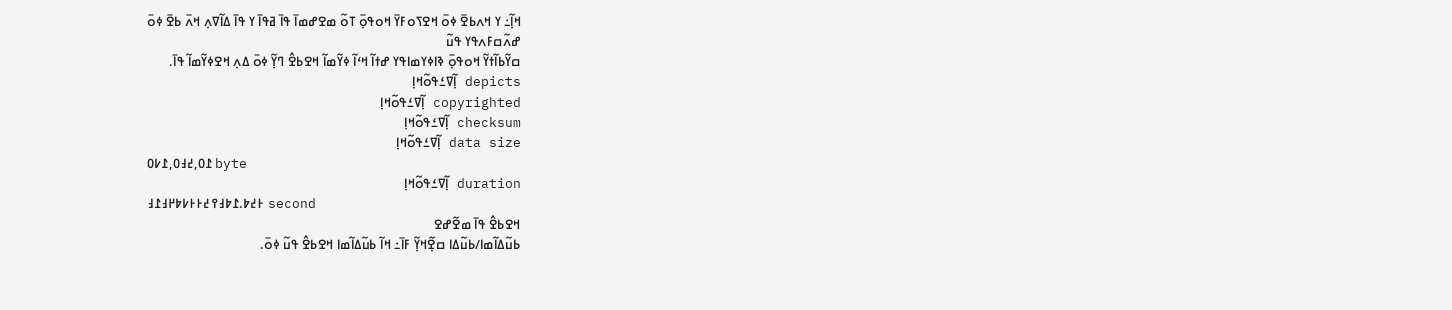ߞߊ߲߬߸ ߌ ߞߍߕߐ߫ ߦߋ߫ ߞߐߖߋߓߌ߫ ߞߋߟߋ߲߫ ߠߋ߬ ߘߐߝߘߊ߫ ߟߊ߫ ߥߟߊ߫ ߌ ߟߊ߫ ߡߊ߬ߜߍ߲ ߞߍ߫ ߕߐ߫ ߦߋ߫
ߝߍ߬ߛߓߍߟߌ ߟߎ߬
ߛߌ߬ߕߊ߬ߙߌ߬ ߞߋߟߋ߲߫ ߢߊߦߌߘߊߟߌ ߝߙߊ߬ ߞߵߊ߬ ߦߌ߬ߘߊ߬ ߞߐߕߐ߮ ߣߌ߲߬ ߦߋ߫ ߡߍ߲ ߞߐߦߌ߬ߘߊ߬ ߟߊ߫.
depicts ߊ߲߬ߜߑߟߋ߬ߞߊ߲
copyrighted ߊ߲߬ߜߑߟߋ߬ߞߊ߲
checksum ߊ߲߬ߜߑߟߋ߬ߞߊ߲
data size ߊ߲߬ߜߑߟߋ߬ߞߊ߲
߁߀,߄߃߀,߁߇߀ byte
duration ߊ߲߬ߜߑߟߋ߬ߞߊ߲
߅߄߈.߁߈߃߉߄߅߅߇߈߂߃߁߃ second
ߞߐߕߐ߮ ߟߊ߫ ߘߐ߬ߝߐ
ߕߎ߬ߡߊ߬ߘߊ/ߕߎ߬ߡߊ ߛߐ߲߬ߞߌ߲߬ ߓߊ߫߸ ߞߊ߬ ߕߎ߬ߡߊ߬ߘߊ ߞߐߕߐ߮ ߟߎ߬ ߦߋ߫.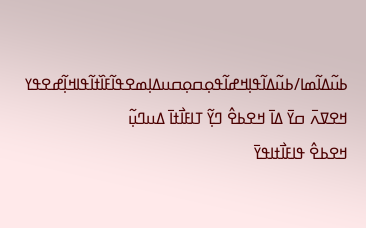ߕߎ߬ߡߊ߬ߘߊ/ߕߎ߬ߡߊ߬ߟߊ߲ߞߝߊ߬ߟߋ߲ߛߋ߲ߛߎߡߊ߲ߘߐߟߊ߬ߓߊ߰ߙߊ߬ߟߊߞߊ߲߬ߝߐߟߌ
ߞߐߜߍ߫ ߛߌ߫ ߡߊ߫ ߞߐߕߐ߮ ߣߌ߲߬ ߠߊߓߊ߯ߙߊ߫ ߡߎߣߎ߲߬
ߞߐߕߐ߮ ߟߊߓߊ߯ߙߊߟߌ߫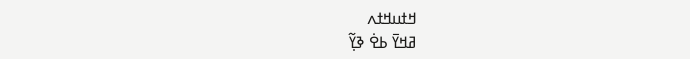ߞߙߎߞߙߍ
ߥߞߌ߫ ߕߐ߭ ߢߌ߲߬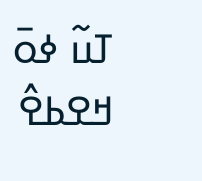ߠߎ߬ ߦߋ߫ ߞߐߕߐ߮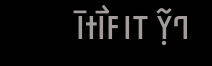ߣߌ߲߬ ߠߊߓߊ߯ߙߊ߫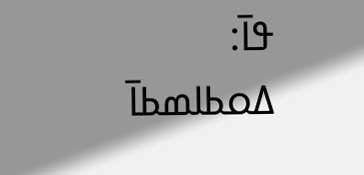ߟߊ߫:
ߡߋߕߊߘߕߊ߫